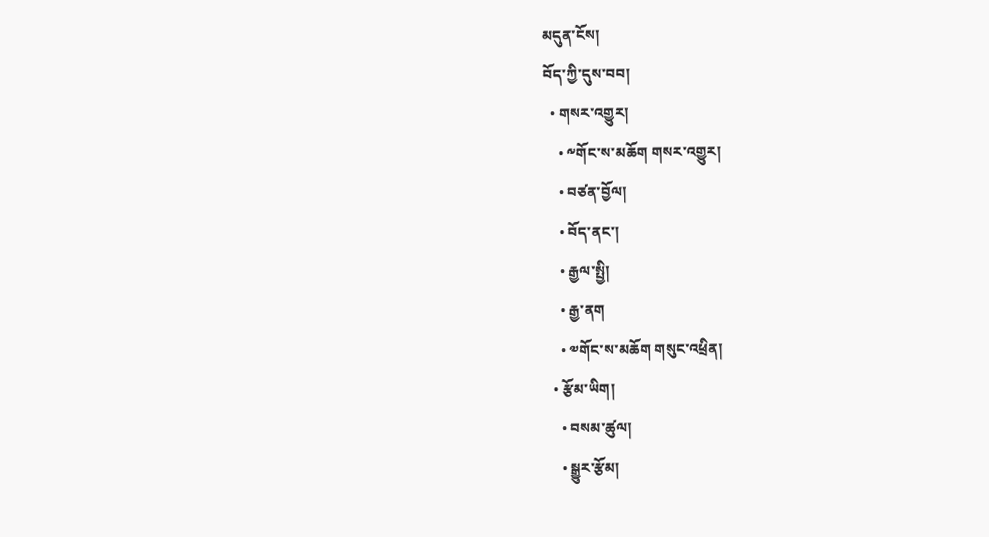མདུན་ངོས།
བོད་ཀྱི་དུས་བབ།
  • གསར་འགྱུར།
    • ༸གོང་ས་མཆོག གསར་འགྱུར།
    • བཙན་བྱོལ།
    • བོད་ནང་།
    • རྒྱལ་སྤྱི།
    • རྒྱ་ནག
    • ༧གོང་ས་མཆོག གསུང་འཕྲིན།
  • རྩོམ་ཡིག།
    • བསམ་ཚུལ།
    • སྒྱུར་རྩོམ།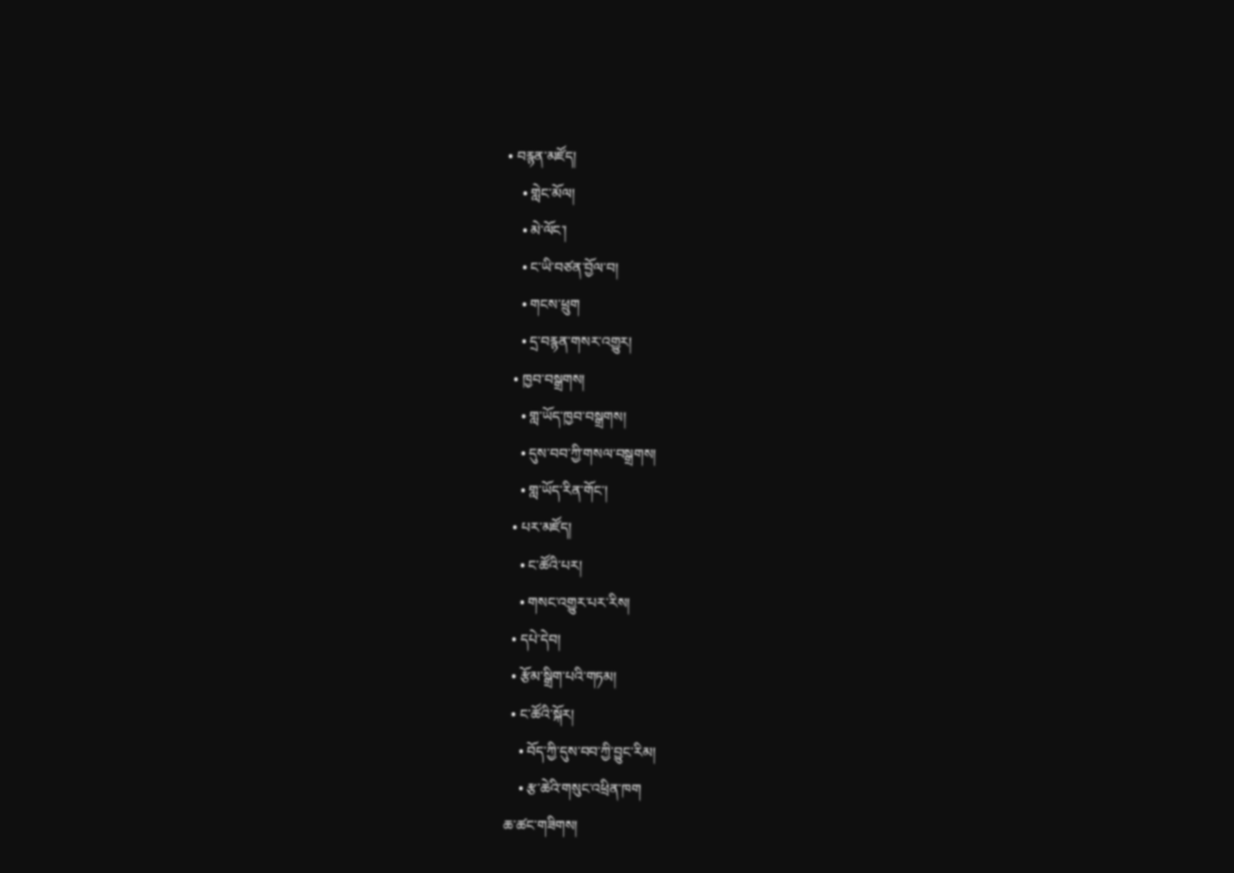• བརྙན་མཛོད།
    • གླེང་མོལ།
    • མེ་ལོང་།
    • ང་ཡི་བཙན་བྱོལ་བ།
    • གངས་ཕྲུག
    • དྲ་བརྙན་གསར་འགྱུར།
  • ཁྱབ་བསྒྲགས།
    • གླ་ཡོད་ཁྱབ་བསྒྲགས།
    • དུས་བབ་ཀྱི་གསལ་བསྒྲགས།
    • གླ་ཡོད་རིན་གོང་།
  • པར་མཛོད།
    • ང་ཚོའི་པར།
    • གསང་འགྱུར་པར་རིས།
  • དཔེ་དེབ།
  • རྩོམ་སྒྲིག་པའི་གཏམ།
  • ང་ཚོའི་སྐོར།
    • བོད་ཀྱི་དུས་བབ་ཀྱི་བྱུང་རིམ།
    • རྩ་ཆེའི་གསུང་འཕྲིན་ཁག
ཆ་ཚང་གཟིགས།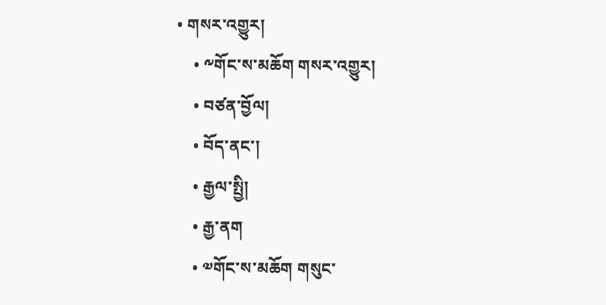• གསར་འགྱུར།
    • ༸གོང་ས་མཆོག གསར་འགྱུར།
    • བཙན་བྱོལ།
    • བོད་ནང་།
    • རྒྱལ་སྤྱི།
    • རྒྱ་ནག
    • ༧གོང་ས་མཆོག གསུང་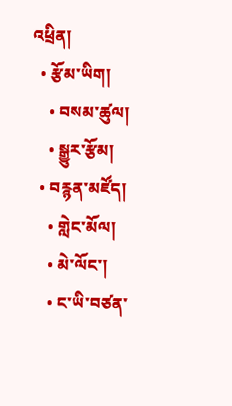འཕྲིན།
  • རྩོམ་ཡིག།
    • བསམ་ཚུལ།
    • སྒྱུར་རྩོམ།
  • བརྙན་མཛོད།
    • གླེང་མོལ།
    • མེ་ལོང་།
    • ང་ཡི་བཙན་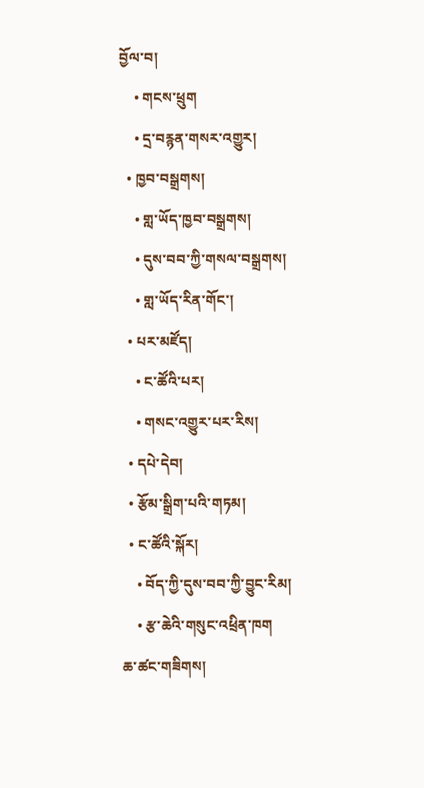བྱོལ་བ།
    • གངས་ཕྲུག
    • དྲ་བརྙན་གསར་འགྱུར།
  • ཁྱབ་བསྒྲགས།
    • གླ་ཡོད་ཁྱབ་བསྒྲགས།
    • དུས་བབ་ཀྱི་གསལ་བསྒྲགས།
    • གླ་ཡོད་རིན་གོང་།
  • པར་མཛོད།
    • ང་ཚོའི་པར།
    • གསང་འགྱུར་པར་རིས།
  • དཔེ་དེབ།
  • རྩོམ་སྒྲིག་པའི་གཏམ།
  • ང་ཚོའི་སྐོར།
    • བོད་ཀྱི་དུས་བབ་ཀྱི་བྱུང་རིམ།
    • རྩ་ཆེའི་གསུང་འཕྲིན་ཁག
ཆ་ཚང་གཟིགས།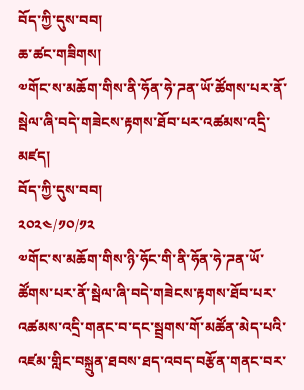བོད་ཀྱི་དུས་བབ།
ཆ་ཚང་གཟིགས།
༧གོང་ས་མཆོག་གིས་ནི་ཧོན་ཧེ་ཌན་ཡོ་ཚོགས་པར་ནོ་སྦེལ་ཞི་བདེ་གཟེངས་རྟགས་ཐོབ་པར་འཚམས་འདྲི་མཛད།
བོད་ཀྱི་དུས་བབ།
༢༠༢༤/༡༠/༡༢
༧གོང་ས་མཆོག་གིས་ཉི་ཧོང་གི་ནི་ཧོན་ཧེ་ཌན་ཡོ་ཚོགས་པར་ནོ་སྦེལ་ཞི་བདེ་གཟེངས་རྟགས་ཐོབ་པར་འཚམས་འདྲི་གནང་བ་དང་སྦྲགས་གོ་མཚོན་མེད་པའི་འཛམ་གླིང་བསྐྲུན་ཐབས་ཐད་འབད་བརྩོན་གནང་བར་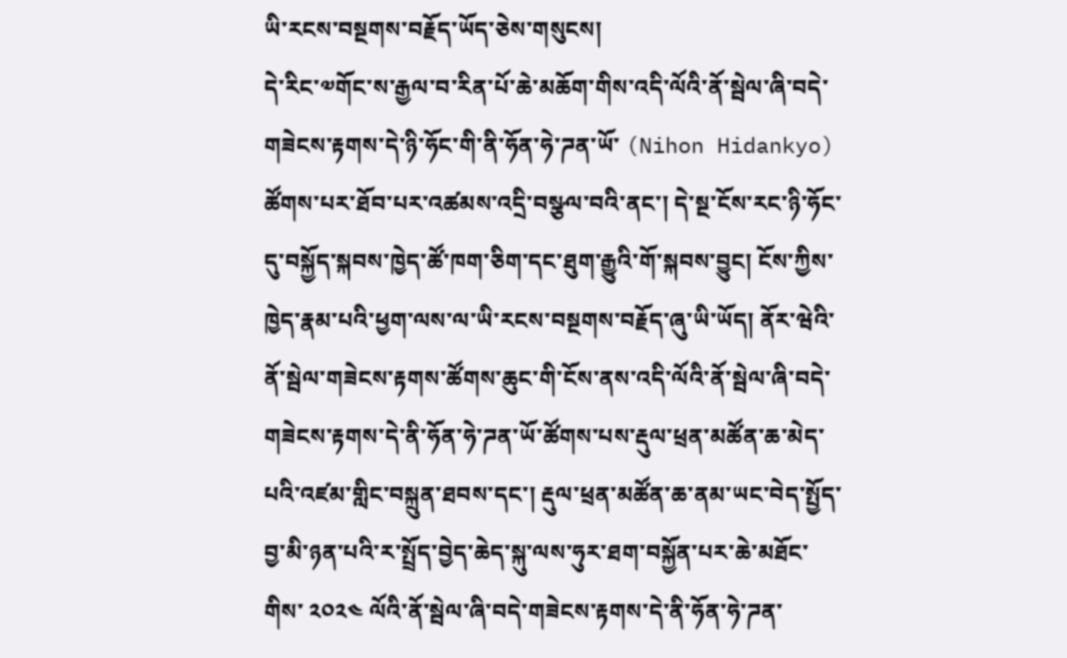ཡི་རངས་བསྔགས་བརྗོད་ཡོད་ཅེས་གསུངས།
དེ་རིང་༧གོང་ས་རྒྱལ་བ་རིན་པོ་ཆེ་མཆོག་གིས་འདི་ལོའི་ནོ་སྦེལ་ཞི་བདེ་གཟེངས་རྟགས་དེ་ཉི་ཧོང་གི་ནི་ཧོན་ཧེ་ཌན་ཡོ་ (Nihon Hidankyo)  ཚོགས་པར་ཐོབ་པར་འཚམས་འདྲི་བསྩལ་བའི་ནང་། དེ་སྔ་ངོས་རང་ཉི་ཧོང་དུ་བསྐྱོད་སྐབས་ཁྱེད་ཚོ་ཁག་ཅིག་དང་ཐུག་རྒྱུའི་གོ་སྐབས་བྱུང། ངོས་ཀྱིས་ཁྱེད་རྣམ་པའི་ཕྱག་ལས་ལ་ཡི་རངས་བསྔགས་བརྗོད་ཞུ་ཡི་ཡོད། ནོར་ཝེའི་ནོ་སྦེལ་གཟེངས་རྟགས་ཚོགས་ཆུང་གི་ངོས་ནས་འདི་ལོའི་ནོ་སྦེལ་ཞི་བདེ་གཟེངས་རྟགས་དེ་ནི་ཧོན་ཧེ་ཌན་ཡོ་ཚོགས་པས་རྡུལ་ཕྲན་མཚོན་ཆ་མེད་པའི་འཛམ་གླིང་བསྐྲུན་ཐབས་དང་། རྡུལ་ཕྲན་མཚོན་ཆ་ནམ་ཡང་བེད་སྤྱོད་བྱ་མི་ཉན་པའི་ར་སྤྲོད་བྱེད་ཆེད་སྐུ་ལས་ཧུར་ཐག་བསྐྱོན་པར་ཆེ་མཐོང་གིས་ ༢༠༢༤ ལོའི་ནོ་སྦེལ་ཞི་བདེ་གཟེངས་རྟགས་དེ་ནི་ཧོན་ཧེ་ཌན་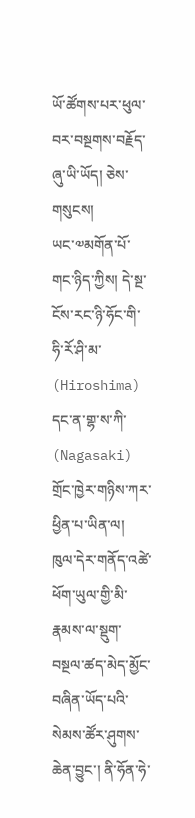ཡོ་ཚོགས་པར་ཕུལ་བར་བསྔགས་བརྗོད་ཞུ་ཡི་ཡོད། ཅེས་གསུངས།
ཡང་༧མགོན་པོ་གང་ཉིད་ཀྱིས། དེ་སྔ་ངོས་རང་ཉི་ཧོང་གི་ཧི་རོ་ཤི་མ་ (Hiroshima) དང་ན་གྷ་ས་ཀི་ (Nagasaki) གྲོང་ཁྱེར་གཉིས་ཀར་ཕྱིན་པ་ཡིན་ལ། ཁུལ་དེར་གནོད་འཚེ་ཕོག་ཡུལ་གྱི་མི་རྣམས་ལ་སྡུག་བསྔལ་ཚད་མེད་མྱོང་བཞིན་ཡོད་པའི་སེམས་ཚོར་ཤུགས་ཆེན་བྱུང་། ནི་ཧོན་ཧེ་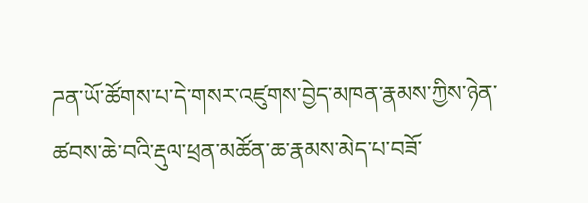ཌན་ཡོ་ཚོགས་པ་དེ་གསར་འཛུགས་བྱེད་མཁན་རྣམས་ཀྱིས་ཉེན་ཚབས་ཆེ་བའི་རྡུལ་ཕྲན་མཚོན་ཆ་རྣམས་མེད་པ་བཟོ་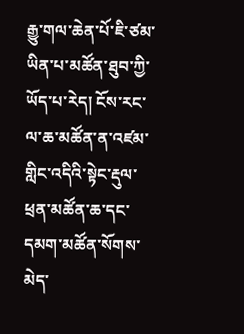རྒྱུ་གལ་ཆེན་པོ་ཇི་ཙམ་ཡིན་པ་མཚོན་ཐུབ་ཀྱི་ཡོད་པ་རེད། ངོས་རང་ལ་ཆ་མཚོན་ན་འཛམ་གླིང་འདིའི་སྟེང་རྡུལ་ཕྲན་མཚོན་ཆ་དང་དམག་མཚོན་སོགས་མེད་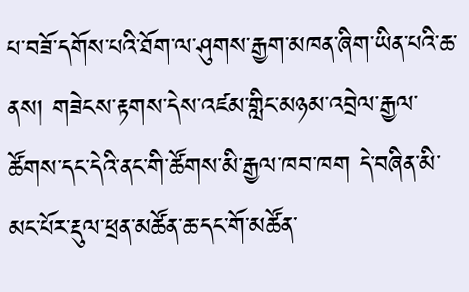པ་བཟོ་དགོས་པའི་ཐོག་ལ་ཤུགས་རྒྱག་མཁན་ཞིག་ཡིན་པའི་ཆ་ནས། གཟེངས་རྟགས་དེས་འཛམ་གླིང་མཉམ་འབྲེལ་རྒྱལ་ཚོགས་དང་དེའི་ནང་གི་ཚོགས་མི་རྒྱལ་ཁབ་ཁག དེ་བཞིན་མི་མང་པོར་རྡུལ་ཕྲན་མཚོན་ཆ་དང་གོ་མཚོན་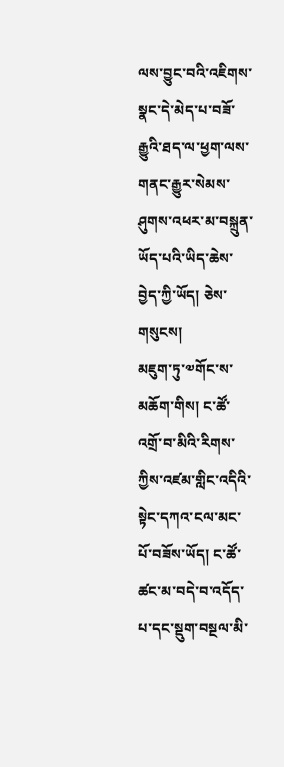ལས་བྱུང་བའི་འཇིགས་སྣང་དེ་མེད་པ་བཟོ་རྒྱུའི་ཐད་ལ་ཕྱག་ལས་གནང་རྒྱུར་སེམས་ཤུགས་འཕར་མ་བསྐྲུན་ཡོད་པའི་ཡིད་ཆེས་བྱེད་ཀྱི་ཡོད། ཅེས་གསུངས།
མཇུག་ཏུ་༧གོང་ས་མཆོག་གིས། ང་ཚོ་འགྲོ་བ་མིའི་རིགས་ཀྱིས་འཛམ་གླིང་འདིའི་སྟེང་དཀའ་ངལ་མང་པོ་བཟོས་ཡོད། ང་ཚོ་ཚང་མ་བདེ་བ་འདོད་པ་དང་སྡུག་བསྔལ་མི་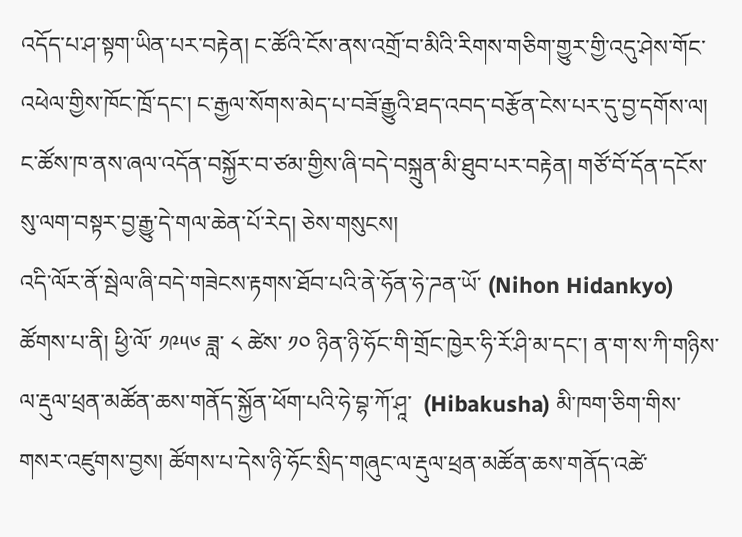འདོད་པ་ཤ་སྟག་ཡིན་པར་བརྟེན། ང་ཚོའི་ངོས་ནས་འགྲོ་བ་མིའི་རིགས་གཅིག་གྱུར་གྱི་འདུ་ཤེས་གོང་འཕེལ་གྱིས་ཁོང་ཁྲོ་དང་། ང་རྒྱལ་སོགས་མེད་པ་བཟོ་རྒྱུའི་ཐད་འབད་བརྩོན་ངེས་པར་དུ་བྱ་དགོས་ལ། ང་ཚོས་ཁ་ནས་ཞལ་འདོན་བསྐྱོར་བ་ཙམ་གྱིས་ཞི་བདེ་བསྐྲུན་མི་ཐུབ་པར་བརྟེན། གཙོ་བོ་དོན་དངོས་སུ་ལག་བསྟར་བྱ་རྒྱུ་དེ་གལ་ཆེན་པོ་རེད། ཅེས་གསུངས།
འདི་ལོར་ནོ་སྦེལ་ཞི་བདེ་གཟེངས་རྟགས་ཐོབ་པའི་ནེ་ཧོན་ཧེ་ཌན་ཡོ་ (Nihon Hidankyo) ཚོགས་པ་ནི། ཕྱི་ལོ་ ༡༩༥༦ ཟླ་ ༨ ཚེས་ ༡༠ ཉིན་ཉི་ཧོང་གི་གྲོང་ཁྱེར་ཧི་རོ་ཤི་མ་དང་། ན་ག་ས་ཀི་གཉིས་ལ་རྡུལ་ཕྲན་མཚོན་ཆས་གནོད་སྐྱོན་ཕོག་པའི་ཧེ་བྷ་ཀོ་ཤཱ་  (Hibakusha) མི་ཁག་ཅིག་གིས་གསར་འཛུགས་བྱས། ཚོགས་པ་དེས་ཉི་ཧོང་སྲིད་གཞུང་ལ་རྡུལ་ཕྲན་མཚོན་ཆས་གནོད་འཚེ་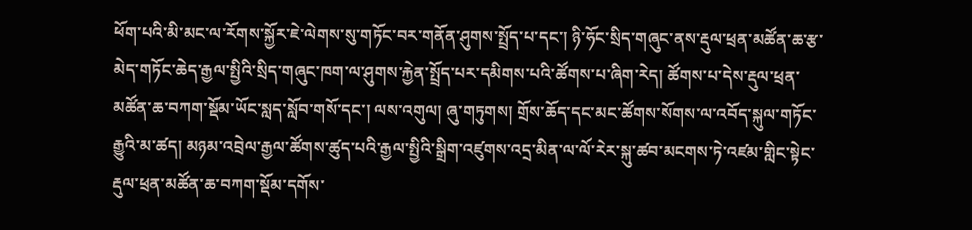ཕོག་པའི་མི་མང་ལ་རོགས་སྐྱོར་ཇེ་ལེགས་སུ་གཏོང་བར་གནོན་ཤུགས་སྤྲོད་པ་དང་། ཉི་ཧོང་སྲིད་གཞུང་ནས་རྡུལ་ཕྲན་མཚོན་ཆ་རྩ་མེད་གཏོང་ཆེད་རྒྱལ་སྤྱིའི་སྲིད་གཞུང་ཁག་ལ་ཤུགས་རྐྱེན་སྤྲོད་པར་དམིགས་པའི་ཚོགས་པ་ཞིག་རེད། ཚོགས་པ་དེས་རྡུལ་ཕྲན་མཚོན་ཆ་བཀག་སྡོམ་ཡོང་སླད་སློབ་གསོ་དང་། ལས་འགུལ། ཞུ་གཏུགས། གྲོས་ཆོད་དང་མང་ཚོགས་སོགས་ལ་འབོད་སྐུལ་གཏོང་རྒྱུའི་མ་ཚད། མཉམ་འབྲེལ་རྒྱལ་ཚོགས་ཚུད་པའི་རྒྱལ་སྤྱིའི་སྒྲིག་འཛུགས་འདྲ་མིན་ལ་ལོ་རེར་སྐུ་ཚབ་མངགས་ཏེ་འཛམ་གླིང་སྟེང་རྡུལ་ཕྲན་མཚོན་ཆ་བཀག་སྡོམ་དགོས་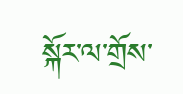སྐོར་ལ་གྲོས་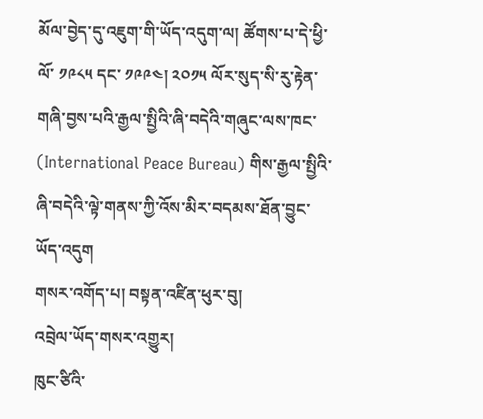མོལ་བྱེད་དུ་འཇུག་གི་ཡོད་འདུག་ལ། ཚོགས་པ་དེ་ཕྱི་ལོ་ ༡༩༨༥ དང་ ༡༩༩༤། ༢༠༡༥ ལོར་སུད་སི་རུ་རྟེན་གཞི་བྱས་པའི་རྒྱལ་སྤྱིའི་ཞི་བདེའི་གཞུང་ལས་ཁང་ (International Peace Bureau) གིས་རྒྱལ་སྤྱིའི་ཞི་བདེའི་ལྟེ་གནས་ཀྱི་འོས་མིར་བདམས་ཐོན་བྱུང་ཡོད་འདུག
གསར་འགོད་པ། བསྟན་འཛིན་ཕུར་བུ།
འབྲེལ་ཡོད་གསར་འགྱུར།
ཁུང་ཙིའི་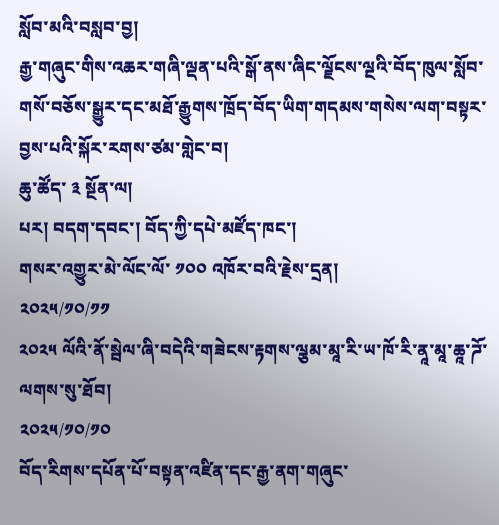སློབ་མའི་བསླབ་བྱ།
རྒྱ་གཞུང་གིས་འཆར་གཞི་ལྡན་པའི་སྒོ་ནས་ཞིང་ལྗོངས་ལྔའི་བོད་ཁུལ་སློབ་གསོ་བཅོས་སྒྱུར་དང་མཐོ་རྒྱུགས་ཁྲོད་བོད་ཡིག་གདམས་གསེས་ལག་བསྟར་བྱས་པའི་སྐོར་རགས་ཙམ་གླེང་བ།
ཆུ་ཚོད་ ༣ སྔོན་ལ།
པར། བདག་དབང་། བོད་ཀྱི་དཔེ་མཛོད་ཁང་།
གསར་འགྱུར་མེ་ལོང་ལོ་ ༡༠༠ འཁོར་བའི་རྗེས་དྲན།
༢༠༢༥/༡༠/༡༡
༢༠༢༥ ལོའི་ནོ་སྦེལ་ཞི་བདེའི་གཟེངས་རྟགས་ལྕམ་མཱ་རི་ཡ་ཁོ་རི་ནཱ་མཱ་ཆཱ་ཌོ་ལགས་སུ་ཐོབ།
༢༠༢༥/༡༠/༡༠
བོད་རིགས་དཔོན་པོ་བསྟན་འཛིན་དང་རྒྱ་ནག་གཞུང་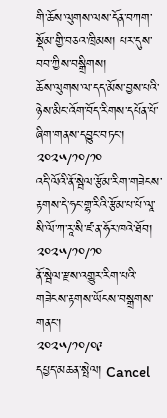གི་ཆོས་ལུགས་ལས་དོན་བཀག་སྡོམ་གྱི་བཅའ་ཁྲིམས། པར་དུས་བབ་ཀྱིས་བསྒྲིགས།
ཆོས་ལུགས་ལ་དད་མོས་བྱས་པའི་ཉེས་མིང་འོག་བོད་རིགས་དཔོན་པོ་ཞིག་གནས་དབྱུང་བཏང་།
༢༠༢༥/༡༠/༡༠
འདི་ལོའི་ནོ་སྦེལ་རྩོམ་རིག་གཟེངས་རྟགས་དེ་ཧང་གྷ་རིའི་རྩོམ་པ་པོ་ལཱ་སི་ལོ་ཀ་རཱ་སི་ཛ་ན་ཧོར་ཁའེ་ཐོབ།
༢༠༢༥/༡༠/༡༠
ནོ་སྦེལ་རྫས་འགྱུར་རིག་པའི་གཟེངས་རྟགས་ཡོངས་བསྒྲགས་གནང་།
༢༠༢༥/༡༠/༠༩
དཔྱད་མཆན་སྤེལ། Cancel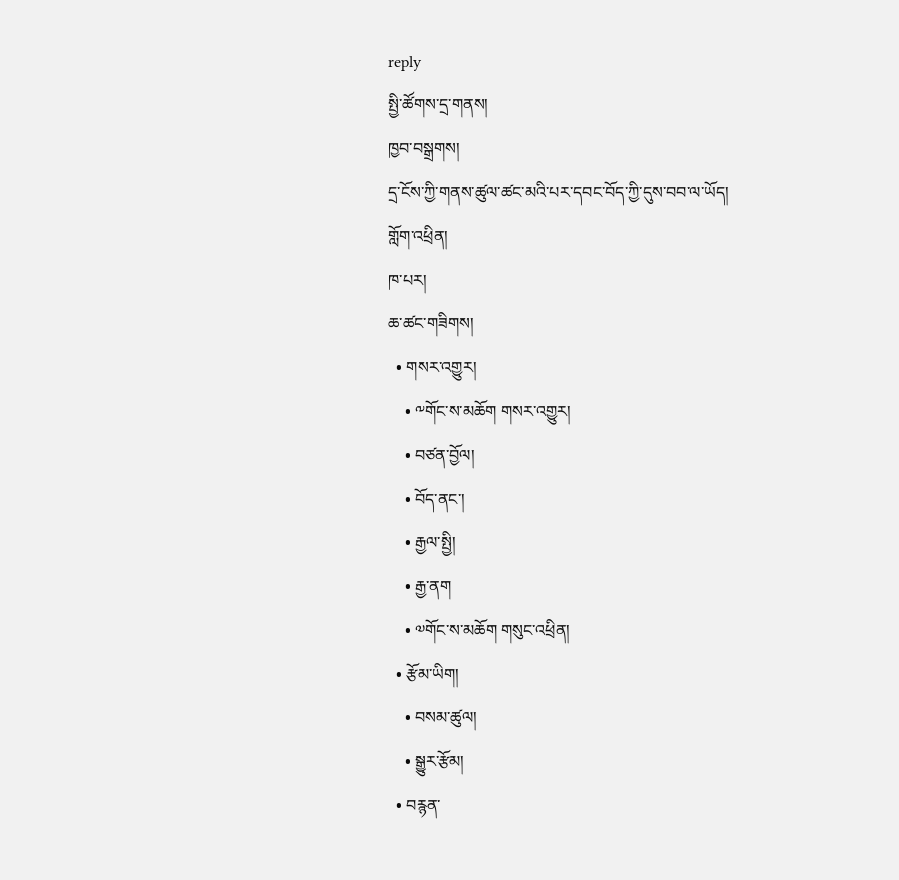reply
སྤྱི་ཚོགས་དྲ་གནས།
ཁྱབ་བསྒྲགས།
དྲ་ངོས་ཀྱི་གནས་ཚུལ་ཚང་མའི་པར་དབང་བོད་ཀྱི་དུས་བབ་ལ་ཡོད།
གློག་འཕྲིན།
ཁ་པར།
ཆ་ཚང་གཟིགས།
  • གསར་འགྱུར།
    • ༸གོང་ས་མཆོག གསར་འགྱུར།
    • བཙན་བྱོལ།
    • བོད་ནང་།
    • རྒྱལ་སྤྱི།
    • རྒྱ་ནག
    • ༧གོང་ས་མཆོག གསུང་འཕྲིན།
  • རྩོམ་ཡིག།
    • བསམ་ཚུལ།
    • སྒྱུར་རྩོམ།
  • བརྙན་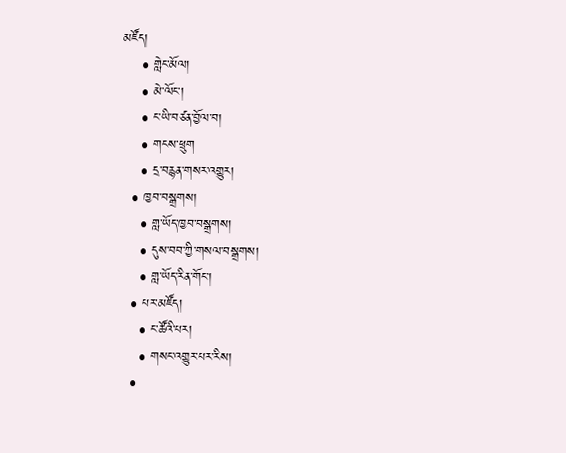མཛོད།
    • གླེང་མོལ།
    • མེ་ལོང་།
    • ང་ཡི་བཙན་བྱོལ་བ།
    • གངས་ཕྲུག
    • དྲ་བརྙན་གསར་འགྱུར།
  • ཁྱབ་བསྒྲགས།
    • གླ་ཡོད་ཁྱབ་བསྒྲགས།
    • དུས་བབ་ཀྱི་གསལ་བསྒྲགས།
    • གླ་ཡོད་རིན་གོང་།
  • པར་མཛོད།
    • ང་ཚོའི་པར།
    • གསང་འགྱུར་པར་རིས།
  •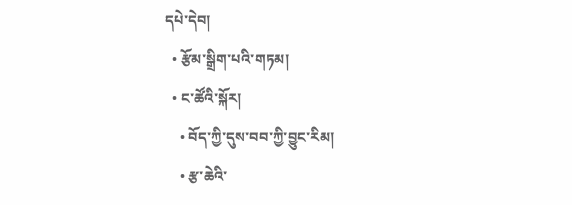དཔེ་དེབ།
  • རྩོམ་སྒྲིག་པའི་གཏམ།
  • ང་ཚོའི་སྐོར།
    • བོད་ཀྱི་དུས་བབ་ཀྱི་བྱུང་རིམ།
    • རྩ་ཆེའི་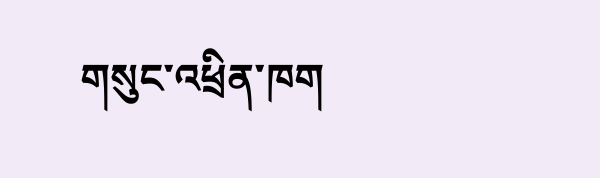གསུང་འཕྲིན་ཁག